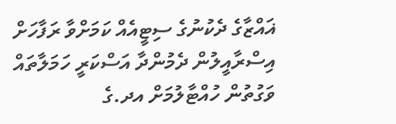ޣައްޒާގެ ދެކުނުގެ ސިޓީއެއް ކަމަށްވާ ރަފާހަށް އިސްރާއީލުން ދެމުންދާ އަސްކަރީ ހަމަލާތައް ވަގުތުން ހުއްޓާލުމަށް އދ.ގެ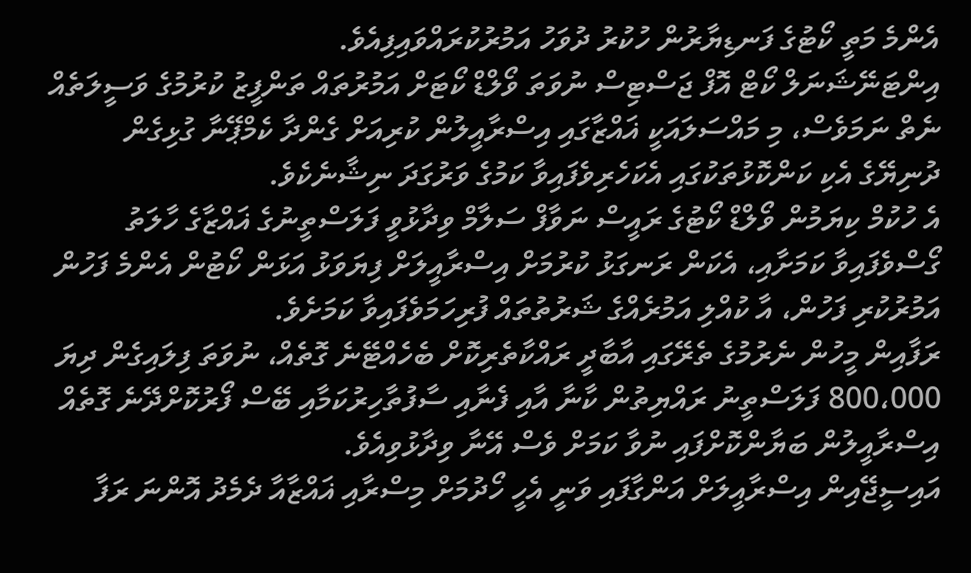އެންމެ މަތީ ކޯޓުގެ ފަނޑިޔާރުން ހުކުރު ދުވަހު އަމުރުކުރައްވައިފިއެވެ.
އިންޓަނޭޝަނަލް ކޯޓް އޮފް ޖަސްޓިސް ނުވަތަ ވޯލްޑް ކޯޓަށް އަމުރުތައް ތަންފީޒު ކުރުމުގެ ވަސީލަތެއް ނެތް ނަމަވެސް، މި މައްސަލައަކީ ޣައްޒާގައި އިސްރާއީލުން ކުރިއަށް ގެންދާ ކެމްޕޭނާ ގުޅިގެން ދުނިޔޭގެ އެކި ކަންކޮޅުތަކުގައި އެކަހެރިވެފައިވާ ކަމުގެ ވަރުގަދަ ނިޝާނެކެވެ.
އެ ހުކުމް ކިޔަމުން ވޯލްޑް ކޯޓުގެ ރައީސް ނަވާފް ސަލާމް ވިދާޅުވީ ފަލަސްތީނުގެ ޣައްޒާގެ ހާލަތު ގޯސްވެފައިވާ ކަމަށާއި، އެކަން ރަނގަޅު ކުރުމަށް އިސްރާއީލަށް ފިޔަވަޅު އަޅަން ކޯޓުން އެންމެ ފަހުން އަމުރުކުރި ފަހުން، އާ ކުއްލި އަމުރެއްގެ ޝަރުތުތައް ފުރިހަމަވެފައިވާ ކަމަށެވެ.
ރަފާއިން މީހުން ނެރުމުގެ ތެރޭގައި އާބާދީ ރައްކާތެރިކޮށް ބެހެއްޓޭނެ ގޮތެއް، ނުވަތަ ފިލައިގެން ދިޔަ 800،000 ފަލަސްތީނު ރައްޔިތުން ކާނާ އާއި ފެނާއި ސާފުތާހިރުކަމާއި ބޭސް ފޯރުކޮށްދޭނެ ގޮތެއް އިސްރާއީލުން ބަޔާންކޮށްފައި ނުވާ ކަމަށް ވެސް އޭނާ ވިދާޅުވިއެވެ.
އައިސީޖޭއިން އިސްރާއީލަށް އަންގާފައި ވަނީ އެހީ ހޯދުމަށް މިސްރާއި ޣައްޒާއާ ދެމެދު އޮންނަ ރަފާ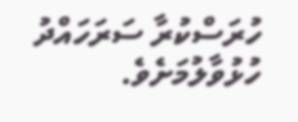ހުރަސްކުރާ ސަރަހައްދު ހުޅުވާލުމަށެވެ.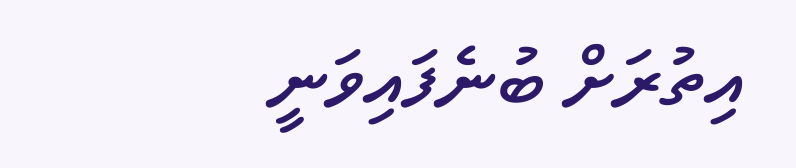އިތުރަށް ބުނެފައިވަނީ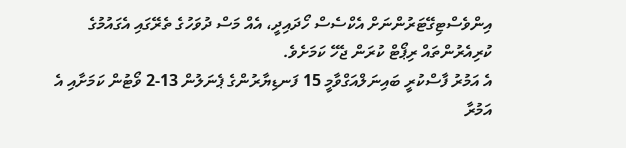އިންވެސްޓިގޭޓަރުންނަށް އެކްސެސް ހޯދައިދީ، އެއް މަސް ދުވަހުގެ ތެރޭގައި އެގައުމުގެ ކުރިއެރުންތައް ރިޕޯޓް ކުރަން ޖެހޭ ކަމަށެވެ.
އެ އަމުރު ފާސްކުރީ ބައިނަލްއަގްވާމީ 15 ފަނޑިޔާރުންގެ ޕެނަލުން 13-2 ވޯޓުން ކަމަށާއި އެ އަމުރާ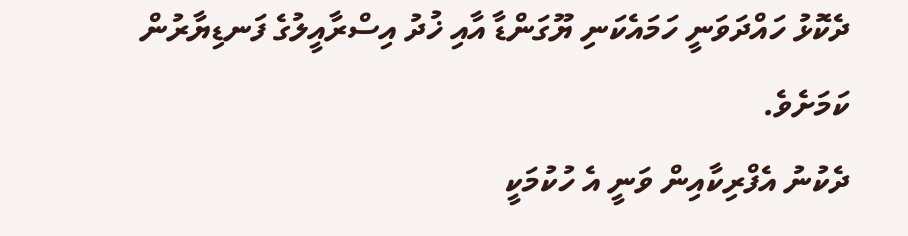ދެކޮޅު ހައްދަވަނީ ހަމައެކަނި ޔޫގަންޑާ އާއި ޚުދު އިސްރާއީލުގެ ފަނޑިޔާރުން ކަމަށެވެ.
ދެކުނު އެފްރިކާއިން ވަނީ އެ ހުކުމަކީ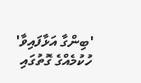'ބިންގާ އަޅާފައިވާ' ހުކުމެއްގެ ގޮތުގައި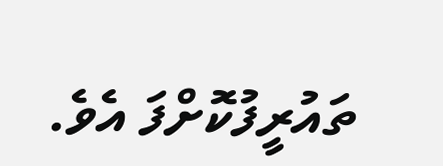ތައުރީފުކޮށްފަ އެވެ.